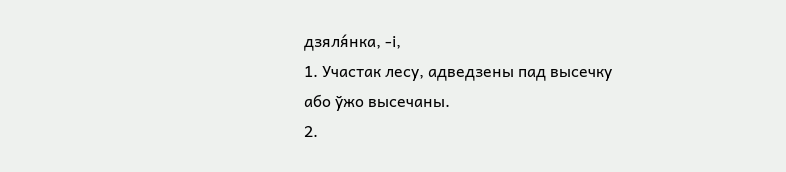дзяля́нка, ‑і,
1. Участак лесу, адведзены пад высечку або ўжо высечаны.
2.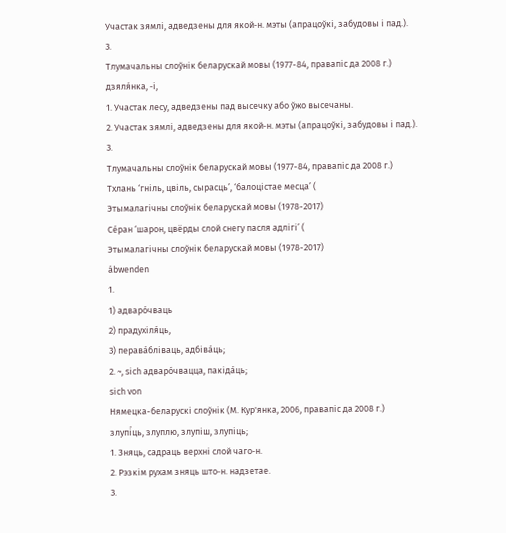Участак зямлі, адведзены для якой‑н. мэты (апрацоўкі, забудовы і пад.).
3.
Тлумачальны слоўнік беларускай мовы (1977-84, правапіс да 2008 г.)
дзяля́нка, ‑і,
1. Участак лесу, адведзены пад высечку або ўжо высечаны.
2. Участак зямлі, адведзены для якой‑н. мэты (апрацоўкі, забудовы і пад.).
3.
Тлумачальны слоўнік беларускай мовы (1977-84, правапіс да 2008 г.)
Тхлань ‘гніль, цвіль, сырасць’, ‘балоцістае месца’ (
Этымалагічны слоўнік беларускай мовы (1978-2017)
Се́ран ‘шарон, цвёрды слой снегу пасля адлігі’ (
Этымалагічны слоўнік беларускай мовы (1978-2017)
ábwenden
1.
1) адваро́чваць
2) прадухіля́ць,
3) перава́бліваць, адбіва́ць;
2. ~, sich адваро́чвацца, пакіда́ць;
sich von
Нямецка-беларускі слоўнік (М. Кур'янка, 2006, правапіс да 2008 г.)
злупі́ць, злуплю, злупіш, злупіць;
1. Зняць, садраць верхні слой чаго‑н.
2. Рэзкім рухам зняць што‑н. надзетае.
3.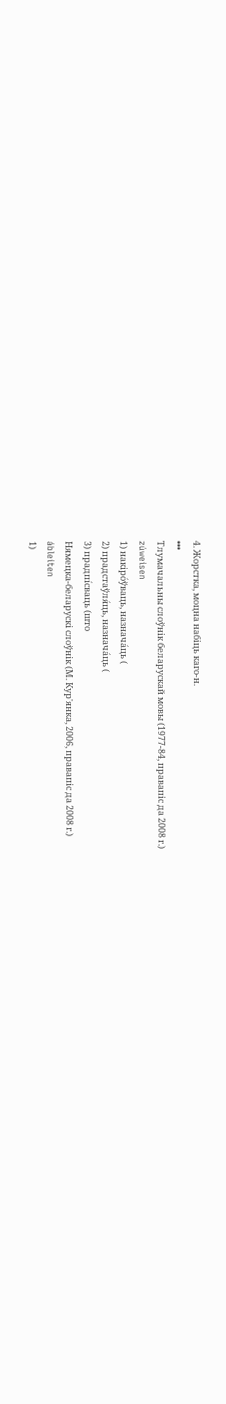4. Жорстка, моцна набіць каго‑н.
•••
Тлумачальны слоўнік беларускай мовы (1977-84, правапіс да 2008 г.)
zúweisen
1) накіро́ўваць, назнача́ць (
2) прадстаўля́ць, назнача́ць (
3) прадпі́сваць (што
Нямецка-беларускі слоўнік (М. Кур'янка, 2006, правапіс да 2008 г.)
ábleiten
1)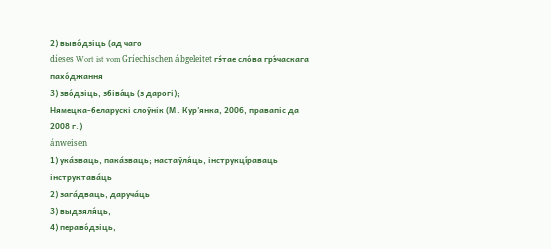2) выво́дзіць (ад чаго
díeses Wort ist vom Gríechischen ábgeleitet гэ́тае сло́ва грэ́часкага пахо́джання
3) зво́дзіць, збіва́ць (з дарогі);
Нямецка-беларускі слоўнік (М. Кур'янка, 2006, правапіс да 2008 г.)
ánweisen
1) ука́зваць, пака́зваць; настаўля́ць, інструкці́раваць інструктава́ць
2) зага́дваць, даруча́ць
3) выдзяля́ць,
4) пераво́дзіць,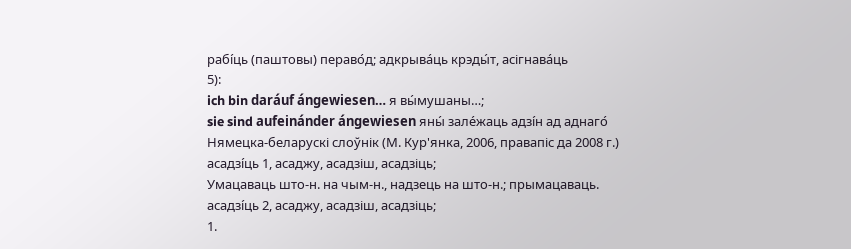рабі́ць (паштовы) пераво́д; адкрыва́ць крэды́т, асігнава́ць
5):
ich bin daráuf ángewiesen… я вы́мушаны…;
sie sind aufeinánder ángewiesen яны́ зале́жаць адзі́н ад аднаго́
Нямецка-беларускі слоўнік (М. Кур'янка, 2006, правапіс да 2008 г.)
асадзі́ць 1, асаджу, асадзіш, асадзіць;
Умацаваць што‑н. на чым‑н., надзець на што‑н.; прымацаваць.
асадзі́ць 2, асаджу, асадзіш, асадзіць;
1.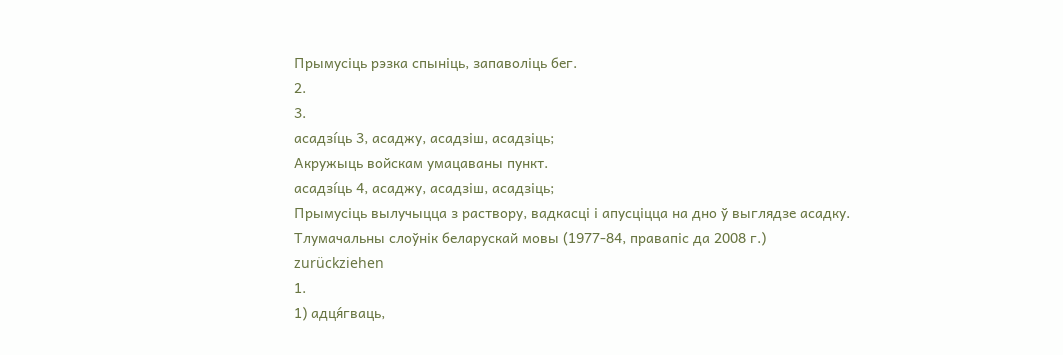Прымусіць рэзка спыніць, запаволіць бег.
2.
3.
асадзі́ць 3, асаджу, асадзіш, асадзіць;
Акружыць войскам умацаваны пункт.
асадзі́ць 4, асаджу, асадзіш, асадзіць;
Прымусіць вылучыцца з раствору, вадкасці і апусціцца на дно ў выглядзе асадку.
Тлумачальны слоўнік беларускай мовы (1977-84, правапіс да 2008 г.)
zurückziehen
1.
1) адця́гваць,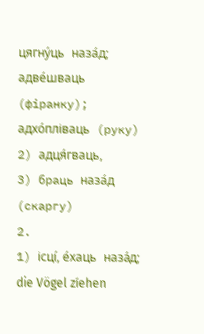цягну́ць наза́д; адве́шваць (фіранку); адхо́пліваць (руку)
2) адця́гваць,
3) браць наза́д (скаргу)
2.
1) ісці́, е́хаць наза́д;
die Vögel zíehen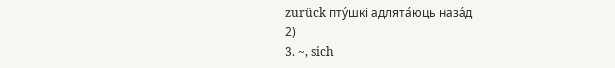zurück пту́шкі адлята́юць наза́д
2)
3. ~, sich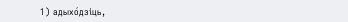1) адыхо́дзіць,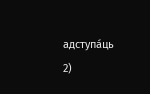адступа́ць
2)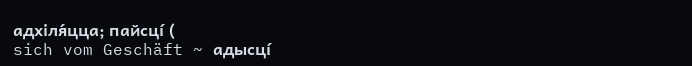адхіля́цца; пайсці́ (
sich vom Geschäft ~ адысці́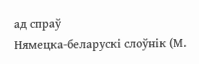ад спраў
Нямецка-беларускі слоўнік (М.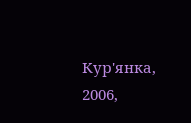Кур'янка, 2006,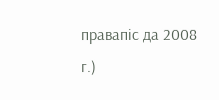правапіс да 2008 г.)